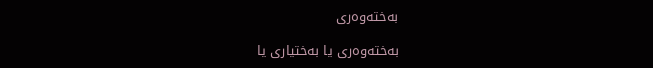بەختەوەری

بەختەوەری یا بەختیاری یا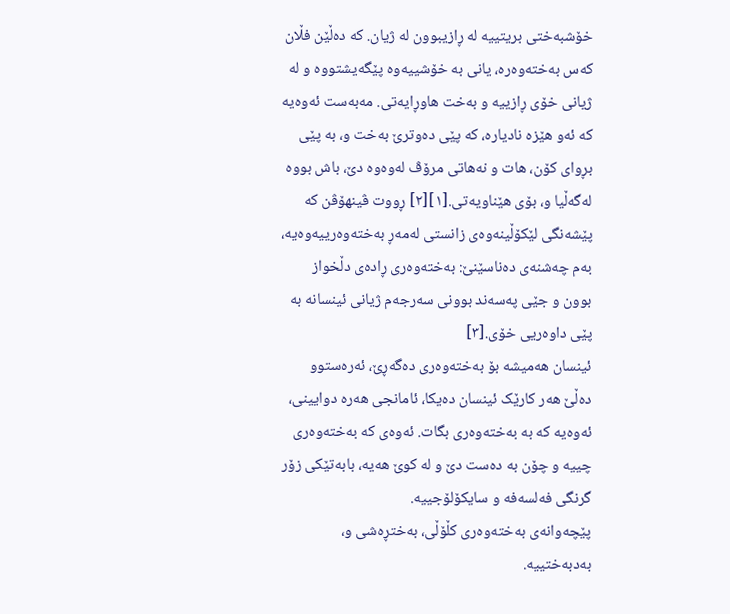خۆشبەختی بریتییە لە ڕازیبوون لە ژیان. کە دەڵێن فڵان کەس بەختەوەرە، یانی بە خۆشییەوە پێگەیشتووە و لە ژیانی خۆی ڕازییە و بەخت ھاوڕایەتی. مەبەست ئەوەیە کە ئەو ھێزە نادیارە، کە پێی دەوترێ بەخت و، بە پێی بڕوای کۆن، ھات و نەھاتی مرۆڤ لەوەوە دێ، باش بووە لەگەڵیا و، بۆی ھێناویەتی.[١][٢] ڕووت ڤینھۆڤن کە پێشەنگی لێکۆڵینەوەی زانستی لەمەڕ بەختەوەرییەوەیە، بەم چەشنەی دەناسێنێ: بەختەوەری ڕادەی دڵخواز بوون و جێی پەسەند بوونی سەرجەم ژیانی ئینسانە بە پێی داوەریی خۆی.[٣]
ئینسان ھەمیشە بۆ بەختەوەری دەگەڕێ، ئەرەستوو دەڵێ ھەر کارێک ئینسان دەیکا، ئامانجی ھەرە دوایینی، ئەوەیە کە بە بەختەوەری بگات. ئەوەی کە بەختەوەری چییە و چۆن بە دەست دێ و لە کوێ ھەیە، بابەتێکی زۆر گرنگی فەلسەفە و سایکۆلۆجییە.
پێچەوانەی بەختەوەری کڵۆڵی، بەختڕەشی و، بەدبەختییە.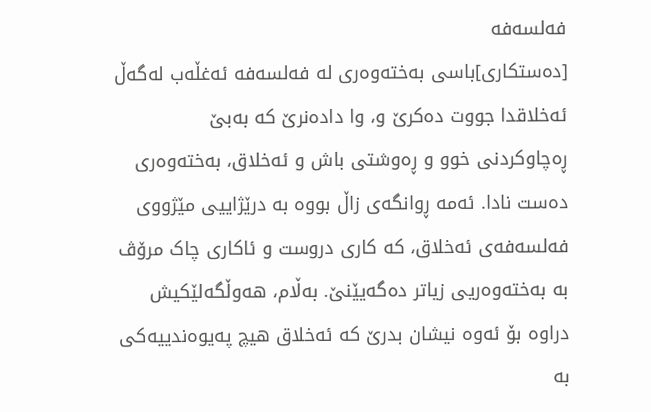فەلسەفە
[دەستکاری]باسی بەختەوەری لە فەلسەفە ئەغڵەب لەگەڵ ئەخلاقدا جووت دەکرێ و، وا دادەنرێ کە بەبێ ڕەچاوکردنی خوو و ڕەوشتی باش و ئەخلاق، بەختەوەری دەست نادا. ئەمە ڕوانگەی زاڵ بووە بە درێژاییی مێژووی فەلسەفەی ئەخلاق، کە کاری دروست و ئاکاری چاک مرۆڤ بە بەختەوەریی زیاتر دەگەیێنێ. بەڵام، ھەوڵگەلێکیش دراوە بۆ ئەوە نیشان بدرێ کە ئەخلاق ھیچ پەیوەندییەکی بە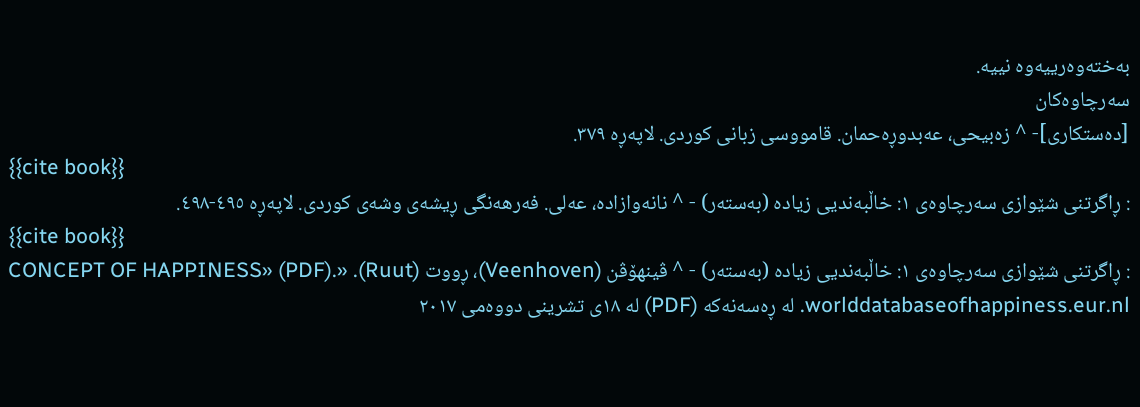بەختەوەرییەوە نییە.
سەرچاوەکان
[دەستکاری]- ^ زەبیحی، عەبدوڕەحمان. قامووسی زبانی کوردی. لاپەڕە ٣٧٩.
{{cite book}}
: ڕاگرتنی شێوازی سەرچاوەی ١: خاڵبەندیی زیادە (بەستەر) - ^ نانەوازادە، عەلی. فەرھەنگی ڕیشەی وشەی کوردی. لاپەڕە ٤٩٥-٤٩٨.
{{cite book}}
: ڕاگرتنی شێوازی سەرچاوەی ١: خاڵبەندیی زیادە (بەستەر) - ^ ڤینھۆڤن (Veenhoven)، ڕووت (Ruut). «CONCEPT OF HAPPINESS» (PDF). worlddatabaseofhappiness.eur.nl. لە ڕەسەنەکە (PDF) لە ١٨ی تشرینی دووەمی ٢٠١٧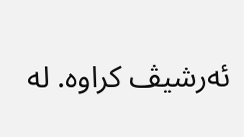ئەرشیڤ کراوە. لە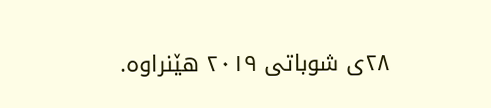٢٨ی شوباتی ٢٠١٩ ھێنراوە.